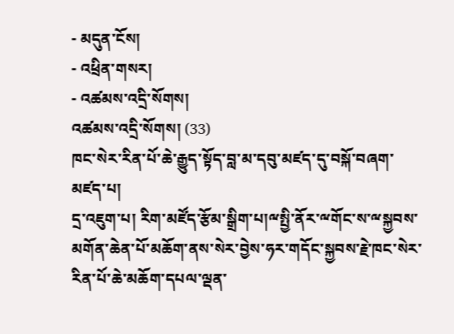- མདུན་ངོས།
- འཕྲིན་གསར།
- འཚམས་འདྲི་སོགས།
འཚམས་འདྲི་སོགས། (33)
ཁང་སེར་རིན་པོ་ཆེ་རྒྱུད་སྟོད་བླ་མ་དབུ་མཛད་དུ་བསྐོ་བཞག་མཛད་པ།
དྲ་འཇུག་པ། རིག་མཛོད་རྩོམ་སྒྲིག་པ།ྋསྤྱི་ནོར་ྋགོང་ས་ྋསྐྱབས་མགོན་ཆེན་པོ་མཆོག་ནས་སེར་བྱེས་ཧར་གདོང་སྐྱབས་རྗེ་ཁང་སེར་རིན་པོ་ཆེ་མཆོག་དཔལ་ལྡན་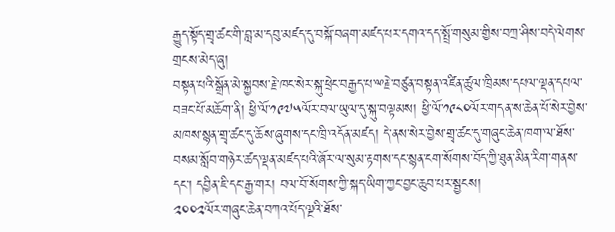རྒྱུད་སྟོད་གྲྭ་ཚང་གི་བླ་མ་དབུ་མཛད་དུ་བསྐོ་བཞག་མཛད་པར་དགའ་དད་སྤྲོ་གསུམ་གྱིས་བཀྲ་ཤིས་བདེ་ལེགས་གྲངས་མེད་ཞུ།
བསྟན་པའི་སྒྲོན་མེ་སྐྱབས་རྗེ་ཁང་སེར་སྐུ་ཕྲེང་བརྒྱད་པ་ྋརྗེ་བཙུན་བསྟན་འཛིན་ཚུལ་ཁྲིམས་དཔལ་ལྡན་དཔལ་བཟང་པོ་མཆོག་ནི། ཕྱི་ལོ་༡༩༧༥ལོར་བལ་ཡུལ་དུ་སྐུ་བལྟམས། ཕྱི་ལོ་༡༩༨༠ལོར་གདན་ས་ཆེན་པོ་སེར་བྱེས་མཁས་སྙན་གྲྭ་ཚང་དུ་ཆོས་ཞུགས་དང་ཁྲི་འདོན་མཛད། དེ་ནས་སེར་བྱེས་གྲྭ་ཚང་དུ་གཞུང་ཆེན་ཁག་ལ་ཐོས་བསམ་སློབ་གཉེར་ཚད་ལྡན་མཛད་པའི་ཞོར་ལ་སུམ་རྟགས་དང་སྙན་ངག་སོགས་བོད་ཀྱི་ཐུན་མིན་རིག་གནས་དང་། དབྱིན་ཇི་དང་རྒྱ་གར། བལ་བོ་སོགས་ཀྱི་སྐད་ཡིག་ཀྱང་བྱང་ཆུབ་པར་སྦྱངས།
༢༠༠༢ལོར་གཞུང་ཆེན་བཀའ་པོད་ལྔའི་ཐོས་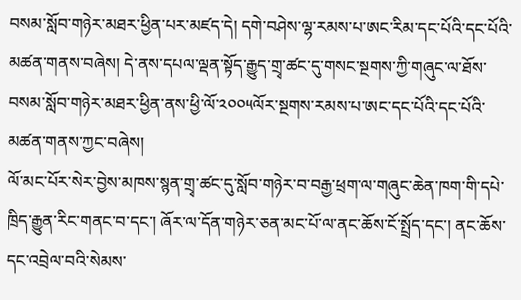བསམ་སློབ་གཉེར་མཐར་ཕྱིན་པར་མཛད་དེ། དགེ་བཤེས་ལྷ་རམས་པ་ཨང་རིམ་དང་པོའི་དང་པོའི་མཚན་གནས་བཞེས། དེ་ནས་དཔལ་ལྡན་སྟོད་རྒྱུད་གྲྭ་ཚང་དུ་གསང་སྔགས་ཀྱི་གཞུང་ལ་ཐོས་བསམ་སློབ་གཉེར་མཐར་ཕྱིན་ནས་ཕྱི་ལོ་༢༠༠༥ལོར་སྔགས་རམས་པ་ཨང་དང་པོའི་དང་པོའི་མཚན་གནས་ཀྱང་བཞེས།
ལོ་མང་པོར་སེར་བྱེས་མཁས་སྙན་གྲྭ་ཚང་དུ་སློབ་གཉེར་བ་བརྒྱ་ཕྲག་ལ་གཞུང་ཆེན་ཁག་གི་དཔེ་ཁྲིད་རྒྱུན་རིང་གནང་བ་དང་། ཞོར་ལ་དོན་གཉེར་ཅན་མང་པོ་ལ་ནང་ཆོས་ངོ་སྤྲོད་དང་། ནང་ཆོས་དང་འབྲེལ་བའི་སེམས་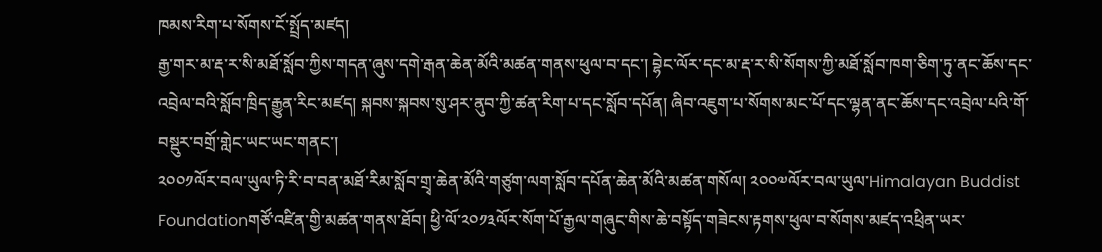ཁམས་རིག་པ་སོགས་ངོ་སྤྲོད་མཛད།
རྒྱ་གར་མ་རྡ་ར་སི་མཐོ་སློབ་ཀྱིས་གདན་ཞུས་དགེ་རྒན་ཆེན་མོའི་མཚན་གནས་ཕུལ་བ་དང་། བྷེང་ལོར་དང་མ་རྡ་ར་སི་སོགས་ཀྱི་མཐོ་སློབ་ཁག་ཅིག་ཏུ་ནང་ཆོས་དང་འབྲེལ་བའི་སློབ་ཁྲིད་རྒྱུན་རིང་མཛད། སྐབས་སྐབས་སུ་ཤར་ནུབ་ཀྱི་ཚན་རིག་པ་དང་སློབ་དཔོན། ཞིབ་འཇུག་པ་སོགས་མང་པོ་དང་ལྷན་ནང་ཆོས་དང་འབྲེལ་པའི་གོ་བསྡུར་བགྲོ་གླེང་ཡང་ཡང་གནང་།
༢༠༠༡ལོར་བལ་ཡུལ་ཏི་རི་བ་བན་མཐོ་རིམ་སློབ་གྲྭ་ཆེན་མོའི་གཙུག་ལག་སློབ་དཔོན་ཆེན་མོའི་མཚན་གསོལ། ༢༠༠༧ལོར་བལ་ཡུལ་Himalayan Buddist Foundationགཙོ་འཛིན་གྱི་མཚན་གནས་ཐོབ། ཕྱི་ལོ་༢༠༡༣ལོར་སོག་པོ་རྒྱལ་གཞུང་གིས་ཆེ་བསྟོད་གཟེངས་རྟགས་ཕུལ་བ་སོགས་མཛད་འཕྲིན་ཡར་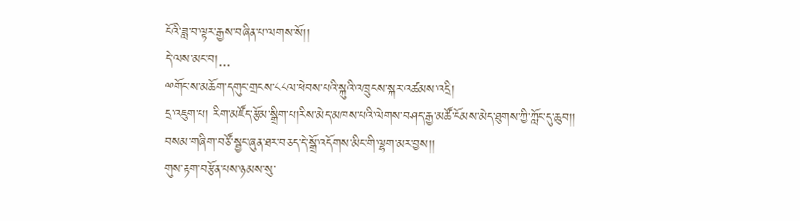ངོའི་ཟླ་བ་ལྟར་རྒྱས་བཞིན་པ་ལགས་སོ།།
དེ་ལས་མང་བ།...
ྋགོང་ས་མཆོག་དགུང་གྲངས་༨༨ལ་ཕེབས་པའི་སྐུའི་འཁྲུངས་སྐར་འཚམས་འདྲི།
དྲ་འཇུག་པ། རིག་མཛོད་རྩོམ་སྒྲིག་པ།རིས་མེད་མཁས་པའི་ལེགས་བཤད་རྒྱ་མཚོ་ངོམས་མེད་ཐུགས་ཀྱི་ཀློང་དུ་ཆུབ།།
བསམ་གཞིག་བཙོ་སྦྱང་ཞུན་ཐར་བཅད་དེ་སྒྲོ་འདོགས་མིང་གི་ལྷག་མར་བྱས།།
གུས་རྟག་བརྩོན་པས་ཉམས་སུ་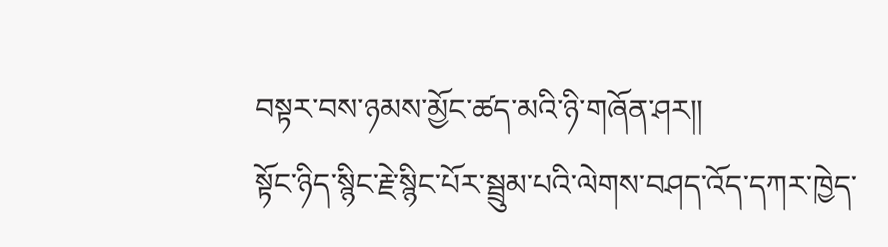བསྟར་བས་ཉམས་མྱོང་ཚད་མའི་ཉི་གཞོན་ཤར།།
སྟོང་ཉིད་སྙིང་རྗེ་སྙིང་པོར་སྦྲུམ་པའི་ལེགས་བཤད་འོད་དཀར་ཁྱེད་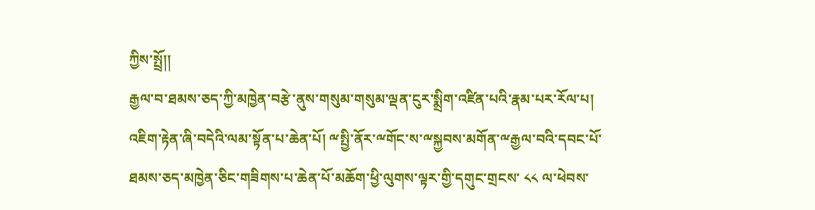ཀྱིས་སྤྲོ།།
རྒྱལ་བ་ཐམས་ཅད་ཀྱི་མཁྱེན་བརྩེ་ནུས་གསུམ་གསུམ་ལྡན་ངུར་སྨྲིག་འཛིན་པའི་རྣམ་པར་རོལ་པ། འཇིག་རྟེན་ཞི་བདེའི་ལམ་སྟོན་པ་ཆེན་པོ། ྋསྤྱི་ནོར་ྋགོང་ས་ྋསྐྱབས་མགོན་ྋརྒྱལ་བའི་དབང་པོ་ཐམས་ཅད་མཁྱེན་ཅིང་གཟིགས་པ་ཆེན་པོ་མཆོག་ཕྱི་ལུགས་ལྟར་གྱི་དགུང་གྲངས་ ༨༨ ལ་ཕེབས་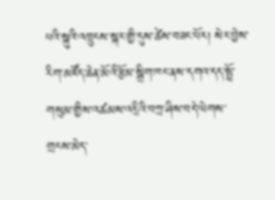པའི་སྐུའི་འཁྲུངས་སྐར་གྱི་དུས་ཚེས་བཟང་པོར། སེར་བྱེས་རིག་མཛོད་ཆེན་མོའི་རྩོམ་སྒྲིག་ཁང་ནས་དགའ་དད་སྤྲོ་གསུམ་གྱིས་འཚམས་འདྲིའི་བཀྲ་ཤིས་བདེ་ལེགས་གྲངས་མེད་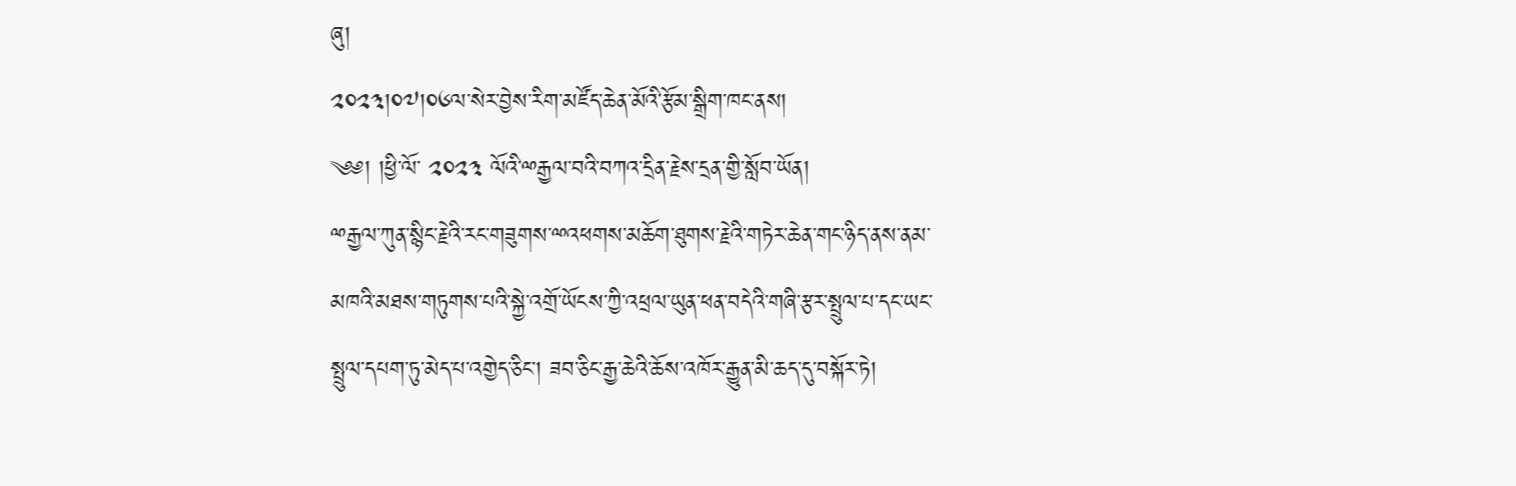ཞུ།
༢༠༢༣།༠༧།༠༦ལ་སེར་བྱེས་རིག་མཛོད་ཆེན་མོའི་རྩོམ་སྒྲིག་ཁང་ནས།
༄༅། །ཕྱི་ལོ་ ༢༠༢༣ ལོའི་ྋརྒྱལ་བའི་བཀའ་དྲིན་རྗེས་དྲན་གྱི་སློབ་ཡོན།
ྋརྒྱལ་ཀུན་སྙིང་རྗེའི་རང་གཟུགས་ྋའཕགས་མཆོག་ཐུགས་རྗེའི་གཏེར་ཆེན་གང་ཉིད་ནས་ནམ་མཁའི་མཐས་གཏུགས་པའི་སྐྱེ་འགྲོ་ཡོངས་ཀྱི་འཕྲལ་ཡུན་ཕན་བདེའི་གཞི་རྩར་སྤྲུལ་པ་དང་ཡང་སྤྲུལ་དཔག་ཏུ་མེད་པ་འགྱེད་ཅིང་། ཟབ་ཅིང་རྒྱ་ཆེའི་ཆོས་འཁོར་རྒྱུན་མི་ཆད་དུ་བསྐོར་ཏེ།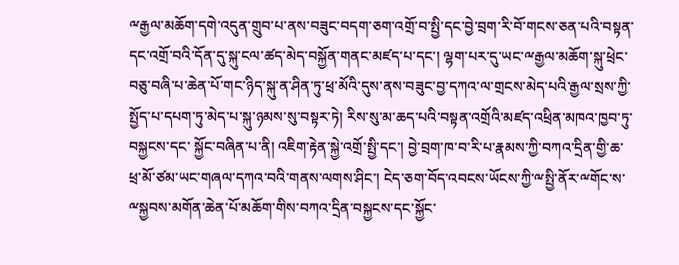ྋརྒྱལ་མཆོག་དགེ་འདུན་གྲུབ་པ་ནས་བཟུང་བདག་ཅག་འགྲོ་བ་སྤྱི་དང་བྱེ་བྲག་རི་བོ་གངས་ཅན་པའི་བསྟན་དང་འགྲོ་བའི་དོན་དུ་སྐུ་ངལ་ཚད་མེད་བསྐྱོན་གནང་མཛད་པ་དང་། ལྷག་པར་དུ་ཡང་ྋརྒྱལ་མཆོག་སྐུ་ཕྲེང་བཅུ་བཞི་པ་ཆེན་པོ་གང་ཉིད་སྐུ་ན་ཤིན་ཏུ་ཕྲ་མོའི་དུས་ནས་བཟུང་བྱ་དཀའ་ལ་གྲངས་མེད་པའི་རྒྱལ་སྲས་ཀྱི་སྤྱོད་པ་དཔག་ཏུ་མེད་པ་སྐུ་ཉམས་སུ་བསྟར་ཏེ། རིས་སུ་མ་ཆད་པའི་བསྟན་འགྲོའི་མཛད་འཕྲིན་མཁའ་ཁྱབ་ཏུ་བསྐྱངས་དང་ སྐྱོང་བཞིན་པ་ནི། འཇིག་རྟེན་སྐྱེ་འགྲོ་སྤྱི་དང་། བྱེ་བྲག་ཁ་བ་རི་པ་རྣམས་ཀྱི་བཀའ་དྲིན་གྱི་ཆ་ཕྲ་མོ་ཙམ་ཡང་གཞལ་དཀའ་བའི་གནས་ལགས་ཤིང་། ངེད་ཅག་བོད་འབངས་ཡོངས་ཀྱི་ྋསྤྱི་ནོར་ྋགོང་ས་ྋསྐྱབས་མགོན་ཆེན་པོ་མཆོག་གིས་བཀའ་དྲིན་བསྐྱངས་དང་སྐྱོང་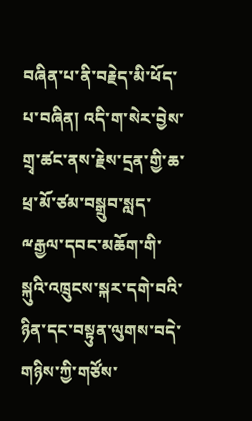བཞིན་པ་ནི་བརྗེད་མི་ཕོད་པ་བཞིན། འདི་ག་སེར་བྱེས་གྲྭ་ཚང་ནས་རྗེས་དྲན་གྱི་ཆ་ཕྲ་མོ་ཙམ་བསྒྲུབ་སླད་ྋརྒྱལ་དབང་མཆོག་གི་སྐུའི་འཁྲུངས་སྐར་དགེ་བའི་ཉིན་དང་བསྟུན་ལུགས་བདེ་གཉིས་ཀྱི་གཙོས་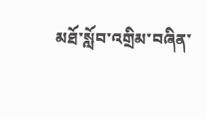མཐོ་སློབ་འགྲིམ་བཞིན་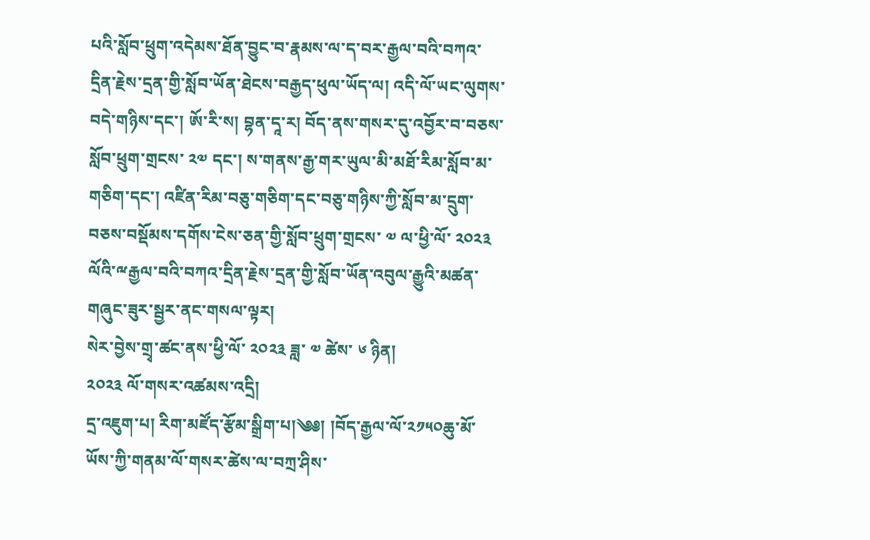པའི་སློབ་ཕྲུག་འདེམས་ཐོན་བྱུང་བ་རྣམས་ལ་ད་བར་རྒྱལ་བའི་བཀའ་དྲིན་རྗེས་དྲན་གྱི་སློབ་ཡོན་ཐེངས་བརྒྱད་ཕུལ་ཡོད་ལ། འདི་ལོ་ཡང་ལུགས་བདེ་གཉིས་དང་། ཨོ་རི་ས། བྷན་དཱ་ར། བོད་ནས་གསར་དུ་འབྱོར་བ་བཅས་སློབ་ཕྲུག་གྲངས་ ༢༧ དང་། ས་གནས་རྒྱ་གར་ཡུལ་མི་མཐོ་རིམ་སློབ་མ་གཅིག་དང་། འཛིན་རིམ་བཅུ་གཅིག་དང་བཅུ་གཉིས་ཀྱི་སློབ་མ་དྲུག་བཅས་བསྡོམས་དགོས་ངེས་ཅན་གྱི་སློབ་ཕྲུག་གྲངས་ ༧ ལ་ཕྱི་ལོ་ ༢༠༢༣ ལོའི་ྋརྒྱལ་བའི་བཀའ་དྲིན་རྗེས་དྲན་གྱི་སློབ་ཡོན་འབུལ་རྒྱུའི་མཚན་གཞུང་ཟུར་སྦྱར་ནང་གསལ་ལྟར།
སེར་བྱེས་གྲྭ་ཚང་ནས་ཕྱི་ལོ་ ༢༠༢༣ ཟླ་ ༧ ཚེས་ ༦ ཉིན།
༢༠༢༣ ལོ་གསར་འཚམས་འདྲི།
དྲ་འཇུག་པ། རིག་མཛོད་རྩོམ་སྒྲིག་པ།༄༅། །བོད་རྒྱལ་ལོ་༢༡༥༠ཆུ་མོ་ཡོས་ཀྱི་གནམ་ལོ་གསར་ཚེས་ལ་བཀྲ་ཤིས་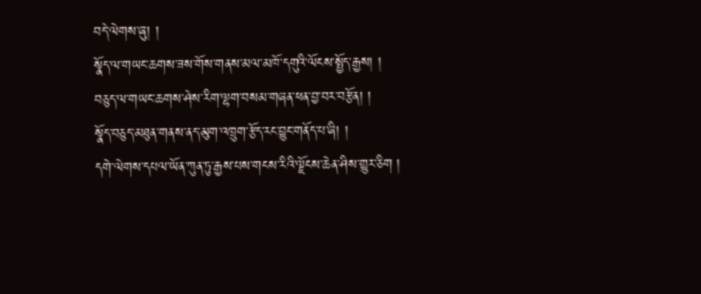བདེ་ལེགས་ཞུ། །
སྣོད་ལ་གཡང་ཆགས་ཟས་གོས་གནས་མལ་མཁོ་དགུའི་ལོངས་སྤྱོད་རྒྱས། །
བཅུད་ལ་གཡང་ཆགས་ཤེས་རིག་ལྷག་བསམ་གཞན་ཕན་བྱ་བར་བརྩོན། །
སྣོད་བཅུད་མཐུན་གནས་ནད་མུག་འཁྲུག་རྩོད་རང་བྱུང་གནོད་པ་ཞི། །
དགེ་ལེགས་དཔལ་ཡོན་ཀུན་ཏུ་རྒྱས་པས་གངས་རིའི་ལྗོངས་ཆེན་ཤིས་གྱུར་ཅིག །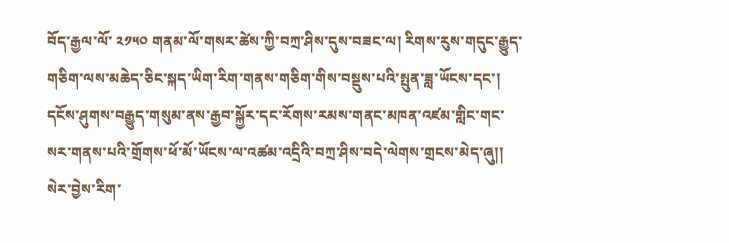བོད་རྒྱལ་ལོ་ ༢༡༥༠ གནམ་ལོ་གསར་ཚེས་ཀྱི་བཀྲ་ཤིས་དུས་བཟང་ལ། རིགས་རུས་གདུང་རྒྱུད་གཅིག་ལས་མཆེད་ཅིང་སྐད་ཡིག་རིག་གནས་གཅིག་གིས་བསྡུས་པའི་སྤུན་ཟླ་ཡོངས་དང་། དངོས་ཤུགས་བརྒྱུད་གསུམ་ནས་རྒྱབ་སྐྱོར་དང་རོགས་རམས་གནང་མཁན་འཛམ་གླིང་གང་སར་གནས་པའི་གྲོགས་ཕོ་མོ་ཡོངས་ལ་འཚམ་འདྲིའི་བཀྲ་ཤིས་བདེ་ལེགས་གྲངས་མེད་ཞུ།།
སེར་བྱེས་རིག་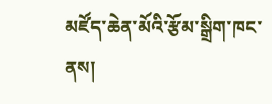མཛོད་ཆེན་མོའི་རྩོམ་སྒྲིག་ཁང་ནས།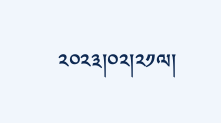༢༠༢༣།༠༢།༢༡ལ།